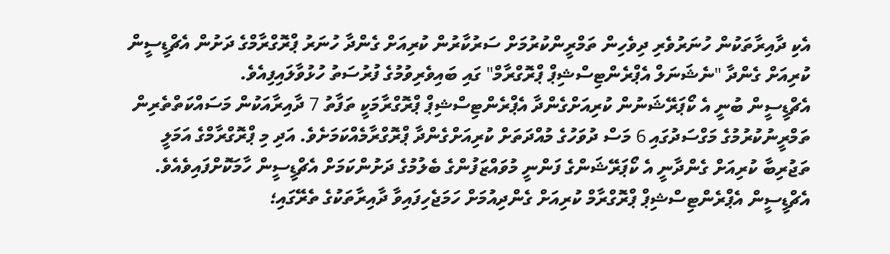އެކި ދާއިރާތަކުން ހުނަރުވެރި ދިވެހިން ތަމްރީންކުރުމަށް ސަރުކާރުން ކުރިއަށް ގެންދާ ހުނަރު ޕްރޮގްރާމްގެ ދަށުން އެޗްޑީސީން ކުރިއަށް ގެންދާ "ނެޝަނަލް އެޕްރެންޓިސްޝިޕް ޕްރޮގްރާމް" ގައި ބައިވެރިވުމުގެ ފުރުސަތު ހުޅުވާލައިފިއެވެ.
އެޗްޑީސީން ބުނީ އެ ކޯޕަރޭޝަނުން ކުރިއަށްގެންދާ އެޕްރެންޓިސްޝިޕް ޕްރޮގްރާމަކީ ތަފާތު 7 ދާއިރާއަކުން މަސައްކަތްތެރިން ތަމްރީނުކުރުމުގެ މަގްސަދުގައި 6 މަސް ދުވަހުގެ މުއްދަތަށް ކުރިއަށްގެންދާ ޕްރޮގްރާމެއްކަމަށެވެ. އަދި މި ޕްރޮގްރާމްގެ އަމަލީ ތަޖުރިބާ ކުރިއަށް ގެންދާނީ އެ ކޯޕަރޭޝަންގެ ފަންނީ މުވައްޒަފުންގެ ބެލުމުގެ ދަށުންކަމަށް އެޗްޑީސީން ހާމަކޮށްފައިވެއެވެ.
އެޗްޑީސީން އެޕްރެންޓިސްޝިޕް ޕްރޮގްރާމް ކުރިއަށް ގެންދިއުމަށް ހަމަޖެހިފައިވާ ދާއިރާތަކުގެ ތެރޭގައި؛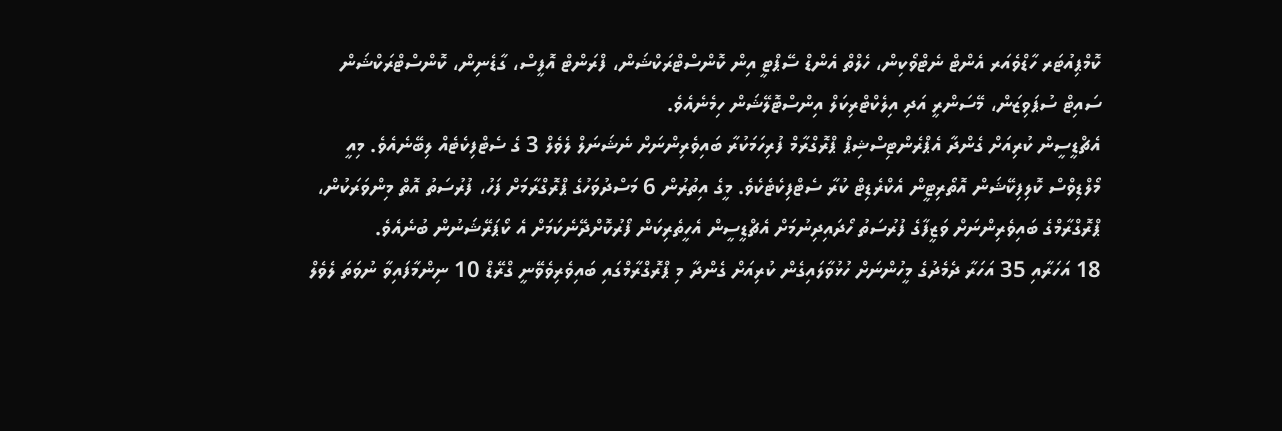ކޮމްޕިއުޓަރ ހާޑްވެއަރ އެންޓް ނެޓްވޯކިން، ހެލްތް އެންޑް ސޭޕްޓީ އިން ކޮންސްޓްރަކްޝަން، ފްރަންޓް އޮފީސް، ގާޑެނިން، ކޮންސްޓްރަކްޝަން ސައިޓް ސުޕަވިޒަން، މޭސަންރީ އަދި އިލެކްޓްރިކަލް އިންސްޓޮލޭޝަން ހިމެނެއެވެ.
އެޗްޑީސީން ކުރިއަށް ގެންދާ އެޕްރެންޓިސްޝިޕް ޕްރޮގްރާމް ފުރިހަމަކުރާ ބައިވެރިންނަށް ނެޝަނަލް ލެވެލް 3 ގެ ސެޓްފިކެޓެއް ލިބޭނެއެވެ. މިއީ މޯލްޑިވްސް ކޮލިފިކޭޝަން އޮތޯރިޓީން އެކްރެޑިޓް ކުރާ ސެޓްފިކެޓެކެވެ. މީގެ އިތުރުން 6 މަސްދުވަހުގެ ޕްރޮގްރާމަށް ފަހު، ފުރުސަތު އޮތް މިންވަރަކުން، ޕްރޮގްރާމްގެ ބައިވެރިންނަށް ވަޒީފާގެ ފުރުސަތު ހޯދައިދިނުމަށް އެޗްޑީސީން އެހީތެރިކަން ފޯރުކޮށްދޭނެކަމަށް އެ ކޯޕަރޭޝަނުން ބުނެއެވެ.
18 އަހަރާއި 35 އަހަރާ ދެމެދުގެ މީހުންނަށް ހުޅުވާލައިގެން ކުރިއަށް ގެންދާ މި ޕްރޮގްރާމްގައި ބައިވެރިވެވޭނީ ގްރޭޑް 10 ނިންމާފައިވާ ނުވަތަ ލެވެލް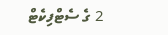2 ގެ ސެޓްފިކެޓް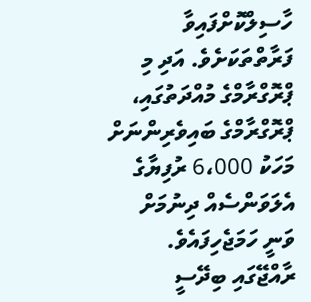ހާސިލްކޮށްފައިވާ ފަރާތްތަކަށެވެ. އަދި މި ޕްރޮގްރާމްގެ މުއްދަތުގައި، ޕްރޮގްރާމްގެ ބައިވެރިންނަށް މަހަކު 6،000 ރުފިޔާގެ އެލަވަންސެއް ދިނުމަށް ވަނީ ހަމަޖެހިފައެވެ.
ރާއްޖޭގައި ބިދޭސީ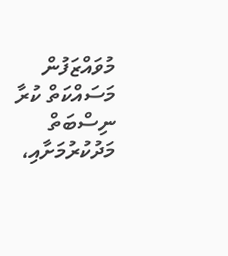މުވައްޒަފުން މަސައްކަތް ކުރާ ނިސްބަތް މަދުކުރުމަށާއި،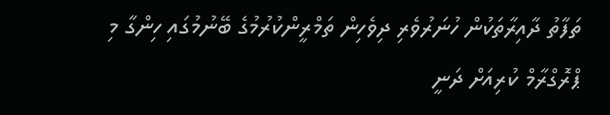ތަފާތު ދާއިރާތަކުން ހުނަރުވެރި ދިވެހިން ތަމްރީންކުރުމުގެ ބޭނުމުގައި ހިންގާ މި ޕްރޮގްރާމް ކުރިއަށް ދަނީ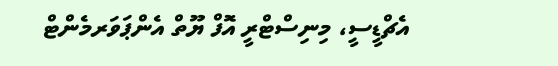އެޗްޑީސީ، މިނިސްޓްރީ އޮފް ޔޫތް އެންޕަވަރމެންޓް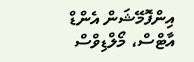އިންފޮމޭޝަން އެންޑް އާޓްސް، މޯލްޑިވްސް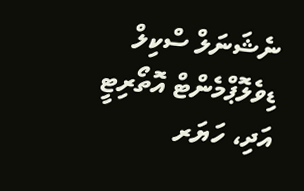ނެޝަނަލް ސްކިލް ޑިވެލޮޕްމެންޓް އޮތޯރިޓީ އަދި، ހަޔަރ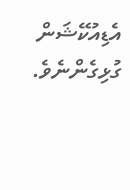އެޑިއުކޭޝަން ގުޅިގެންނެވެ.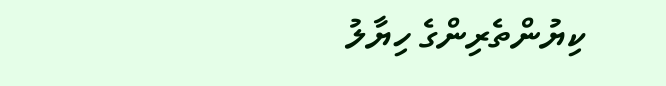ކިޔުންތެރިންގެ ހިޔާލު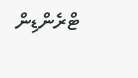ޓްރެންޑިން